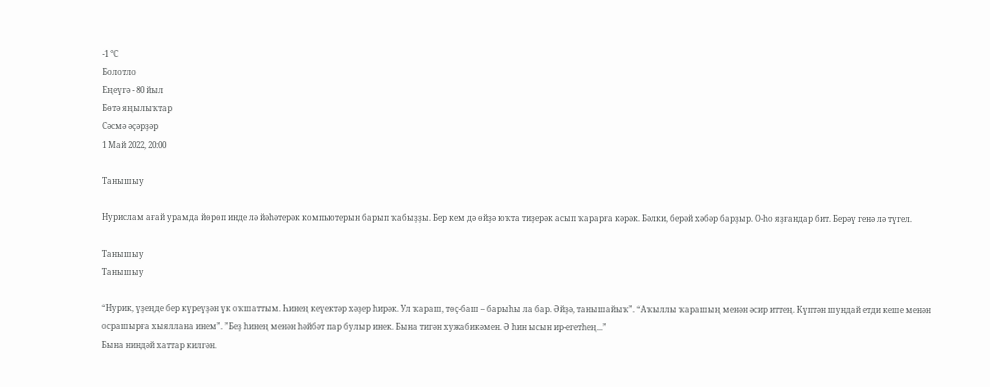-1 °С
Болотло
Еңеүгә - 80 йыл
Бөтә яңылыҡтар
Сәсмә әҫәрҙәр
1 Май 2022, 20:00

Танышыу

Нурислам ағай урамда йөрөп инде лә йәһәтерәк компьютерын барып ҡабыҙҙы. Бер кем дә өйҙә юҡта тиҙерәк асып ҡарарға кәрәк. Бәлки, берәй хәбәр барҙыр. О-һо яҙғандар бит. Берәү генә лә түгел.

Танышыу
Танышыу

“Нурик, үҙеңде бер күреүҙән үк оҡшаттым. Һинең кеүектәр хәҙер һирәк. Ул ҡараш, төҫ-баш – барыһы ла бар. Әйҙә, танышайыҡ”. “Аҡыллы ҡарашың менән әсир иттең. Күптән шундай етди кеше менән осрашырға хыяллана инем”. ”Беҙ һинең менән һәйбәт пар булыр инек. Бына тигән хужабикәмен. Ә һин ысын ир-егетһең...”
Бына ниндәй хаттар килгән.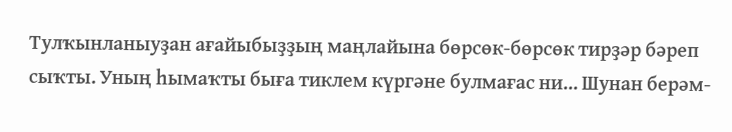Тулҡынланыуҙан ағайыбыҙҙың маңлайына бөрсөк-бөрсөк тирҙәр бәреп сыҡты. Уның һымаҡты быға тиклем күргәне булмағас ни... Шунан берәм-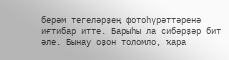берәм тегеләрҙең фотоһүрәттәренә иғтибар итте. Барыһы ла сибәрҙәр бит әле. Бынау оҙон толомло, ҡара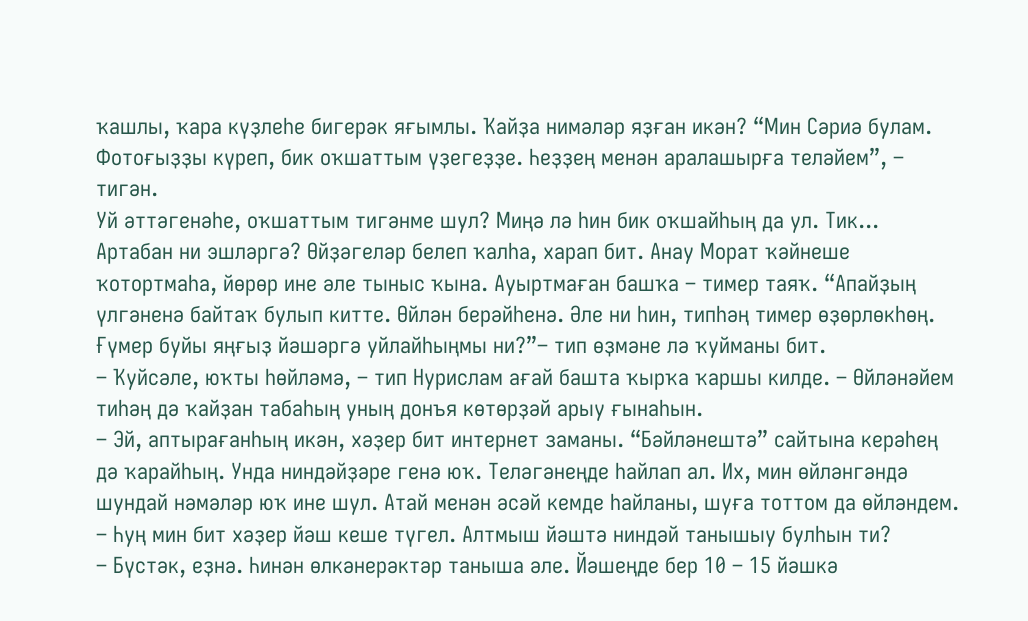ҡашлы, ҡара күҙлеһе бигерәк яғымлы. Ҡайҙа нимәләр яҙған икән? “Мин Сәриә булам. Фотоғыҙҙы күреп, бик оҡшаттым үҙегеҙҙе. Һеҙҙең менән аралашырға теләйем”, – тигән.
Уй әттәгенәһе, оҡшаттым тигәнме шул? Миңә лә һин бик оҡшайһың да ул. Тик... Артабан ни эшләргә? Өйҙәгеләр белеп ҡалһа, харап бит. Анау Морат ҡәйнеше ҡотортмаһа, йөрөр ине әле тыныс ҡына. Ауыртмаған башҡа – тимер таяҡ. “Апайҙың үлгәненә байтаҡ булып китте. Өйлән берәйһенә. Әле ни һин, типһәң тимер өҙөрлөкһөң. Ғүмер буйы яңғыҙ йәшәргә уйлайһыңмы ни?”– тип өҙмәне лә ҡуйманы бит.
– Ҡуйсәле, юҡты һөйләмә, – тип Нурислам ағай башта ҡырҡа ҡаршы килде. – Өйләнәйем тиһәң дә ҡайҙан табаһың уның донъя көтөрҙәй арыу ғынаһын.
– Эй, аптырағанһың икән, хәҙер бит интернет заманы. “Бәйләнештә” сайтына керәһең дә ҡарайһың. Унда ниндәйҙәре генә юҡ. Теләгәнеңде һайлап ал. Их, мин өйләнгәндә шундай нәмәләр юҡ ине шул. Атай менән әсәй кемде һайланы, шуға тоттом да өйләндем.
– Һуң мин бит хәҙер йәш кеше түгел. Алтмыш йәштә ниндәй танышыу булһын ти?
– Бүстәк, еҙнә. Һинән өлкәнерәктәр таныша әле. Йәшеңде бер 10 – 15 йәшкә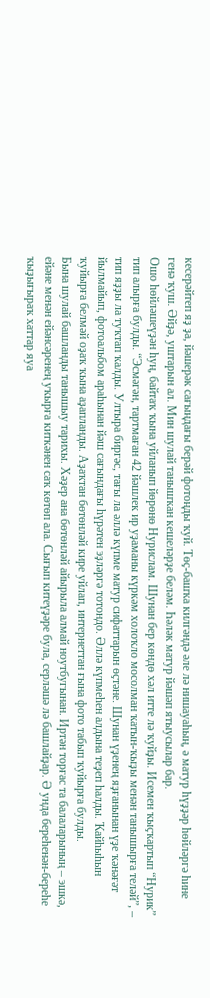кесерәйтеп яҙ ҙа, йәшерәк сағыңдағы берәй фотоңды ҡуй. Төҫ-башҡа килгәндә әле лә нишауаһың, ә матур һүҙҙәр һөйләргә һине генә ҡуш. Әйҙә, уштарын ал. Мин шулай танышҡан кешеләрҙе беләм. Һәләк матур йәшәп ятыусылар бар.
Ошо һөйләшеүҙән һуң, байтаҡ ҡына уйланып йөрөнө Нурислам. Шунан бер көндө хәл итте лә ҡуйҙы. Исемен ҡыҫҡартып “Нурик” тип алырға булды. “Эсмәгән, тартмаған 42 йәшлек ир уҙаманы күркәм холоҡло мосолман ҡатын-ҡыҙы менән танышырға теләй”, – тип яҙҙы ла туҡтап ҡалды. Ултыра биргәс, тағы ла әллә күпме матур сифаттарын өҫтәне. Шунан үҙенең яҙғанынан үҙе ҡәнәғәт йылмайып, фотоальбом араһынан йәш сағындағы һүрәтен эҙләргә тотондо. Әллә күпмеһен алдына теҙеп һалды. Ҡайһыһын ҡуйырға белмәй оҙаҡ ҡына аҙапланды. Аҙаҡтан бөтөнләй кире уйлап, интернеттан ғына фото табып ҡуйырға булды.
Бына шулай башланды танышыу тарихы. Хәҙер ана бөтөнләй айырыла алмай ноутбугынан. Иртән торғас та балаларының – эшкә, ейәне менән ейәнсәренең уҡырға киткәнен саҡ көтөп ала. Сығып китеүҙәре була, серләшә лә башлайҙар. Ә унда береһенән-береһе ҡыҙығыраҡ хаттар яуа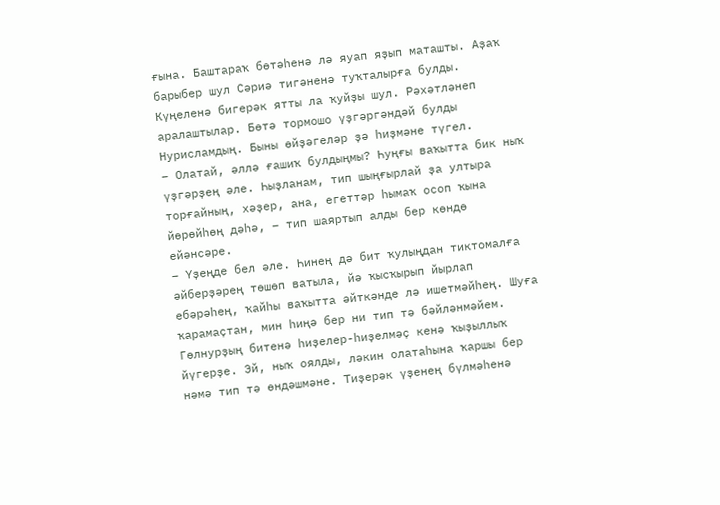ғына. Баштараҡ бөтәһенә лә яуап яҙып маташты. Аҙаҡ барыбер шул Сәриә тигәненә туҡталырға булды. Күңеленә бигерәк ятты ла ҡуйҙы шул. Рәхәтләнеп аралаштылар. Бөтә тормошо үҙгәргәндәй булды Нурисламдың. Быны өйҙәгеләр ҙә һиҙмәне түгел.
– Олатай, әллә ғашиҡ булдыңмы? Һуңғы ваҡытта бик ныҡ үҙгәрҙең әле. Һыҙланам, тип шыңғырлай ҙа ултыра торғайның, хәҙер, ана, егеттәр һымаҡ осоп ҡына йөрөйһөң дәһә, – тип шаяртып алды бер көндө ейәнсәре.
– Үҙеңде бел әле. Һинең дә бит ҡулыңдан тиктомалға әйберҙәрең төшөп ватыла, йә ҡысҡырып йырлап ебәрәһең, ҡайһы ваҡытта әйткәнде лә ишетмәйһең. Шуға ҡарамаҫтан, мин һиңә бер ни тип тә бәйләнмәйем.
Гөлнурҙың битенә һиҙелер-һиҙелмәҫ кенә ҡыҙыллыҡ йүгерҙе. Эй, ныҡ оялды, ләкин олатаһына ҡаршы бер нәмә тип тә өндәшмәне. Тиҙерәк үҙенең бүлмәһенә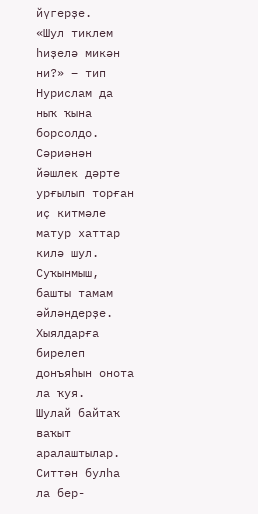йүгерҙе.
«Шул тиклем һиҙелә микән ни?» – тип Нурислам да ныҡ ҡына борсолдо. Сәриәнән йәшлек дәрте урғылып торған иҫ китмәле матур хаттар килә шул. Суҡынмыш, башты тамам әйләндерҙе. Хыялдарға бирелеп донъяһын онота ла ҡуя.
Шулай байтаҡ ваҡыт аралаштылар. Ситтән булһа ла бер-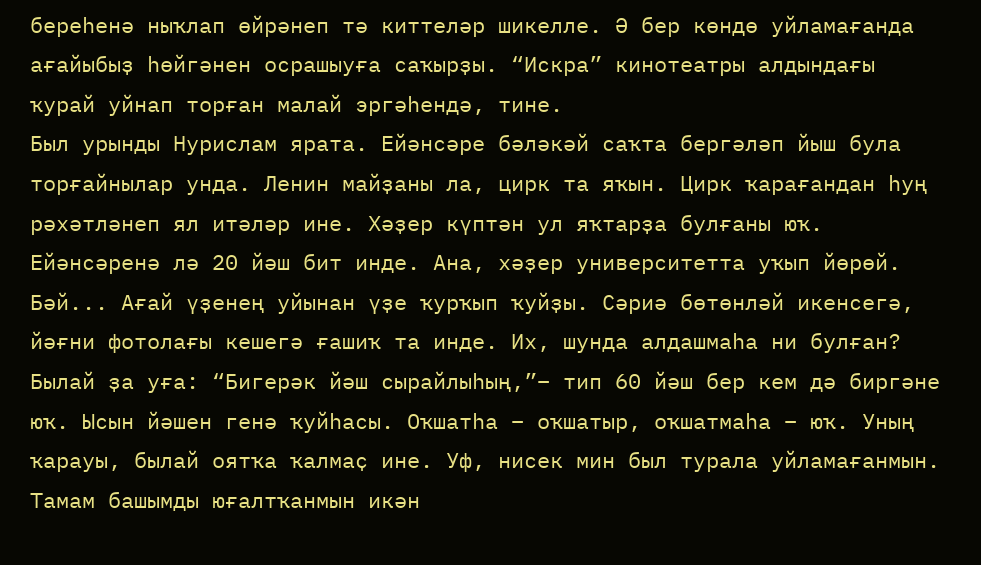береһенә ныҡлап өйрәнеп тә киттеләр шикелле. Ә бер көндө уйламағанда ағайыбыҙ һөйгәнен осрашыуға саҡырҙы. “Искра” кинотеатры алдындағы ҡурай уйнап торған малай эргәһендә, тине.
Был урынды Нурислам ярата. Ейәнсәре бәләкәй саҡта бергәләп йыш була торғайнылар унда. Ленин майҙаны ла, цирк та яҡын. Цирк ҡарағандан һуң рәхәтләнеп ял итәләр ине. Хәҙер күптән ул яҡтарҙа булғаны юҡ. Ейәнсәренә лә 20 йәш бит инде. Ана, хәҙер университетта уҡып йөрөй.
Бәй... Ағай үҙенең уйынан үҙе ҡурҡып ҡуйҙы. Сәриә бөтөнләй икенсегә, йәғни фотолағы кешегә ғашиҡ та инде. Их, шунда алдашмаһа ни булған? Былай ҙа уға: “Бигерәк йәш сырайлыһың,”– тип 60 йәш бер кем дә биргәне юҡ. Ысын йәшен генә ҡуйһасы. Оҡшатһа – оҡшатыр, оҡшатмаһа – юҡ. Уның ҡарауы, былай оятҡа ҡалмаҫ ине. Уф, нисек мин был турала уйламағанмын. Тамам башымды юғалтҡанмын икән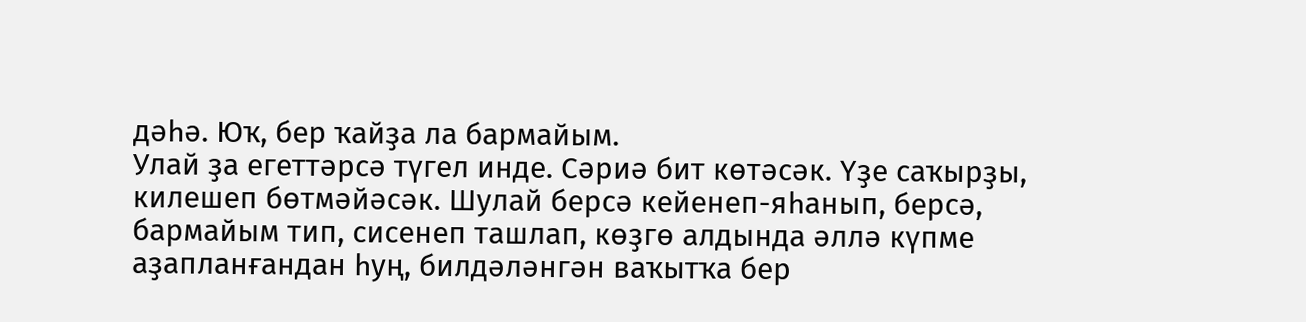дәһә. Юҡ, бер ҡайҙа ла бармайым.
Улай ҙа егеттәрсә түгел инде. Сәриә бит көтәсәк. Үҙе саҡырҙы, килешеп бөтмәйәсәк. Шулай берсә кейенеп-яһанып, берсә, бармайым тип, сисенеп ташлап, көҙгө алдында әллә күпме аҙапланғандан һуң, билдәләнгән ваҡытҡа бер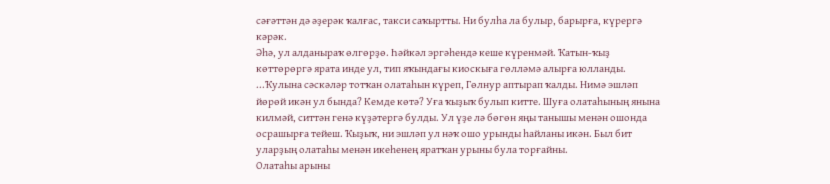сәғәттән дә әҙерәк ҡалғас, такси саҡыртты. Ни булһа ла булыр, барырға, күрергә кәрәк.
Әһә, ул алданыраҡ өлгөрҙө. Һәйкәл эргәһендә кеше күренмәй. Ҡатын-ҡыҙ көттөрөргә ярата инде ул, тип яҡындағы киоскыға гөлләмә алырға юлланды.
...Ҡулына сәскәләр тотҡан олатаһын күреп, Гөлнур аптырап ҡалды. Нимә эшләп йөрөй икән ул бында? Кемде көтә? Уға ҡыҙыҡ булып китте. Шуға олатаһының янына килмәй, ситтән генә күҙәтергә булды. Ул үҙе лә бөгөн яңы танышы менән ошонда осрашырға тейеш. Ҡыҙыҡ, ни эшләп ул нәҡ ошо урынды һайланы икән. Был бит уларҙың олатаһы менән икеһенең яратҡан урыны була торғайны.
Олатаһы арыны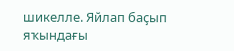шикелле. Яйлап баҫып яҡындағы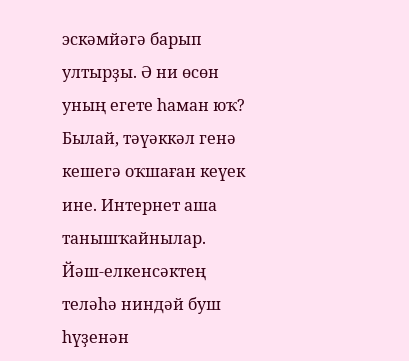эскәмйәгә барып ултырҙы. Ә ни өсөн уның егете һаман юҡ? Былай, тәүәккәл генә кешегә оҡшаған кеүек ине. Интернет аша танышҡайнылар. Йәш-елкенсәктeң теләһә ниндәй буш һүҙенән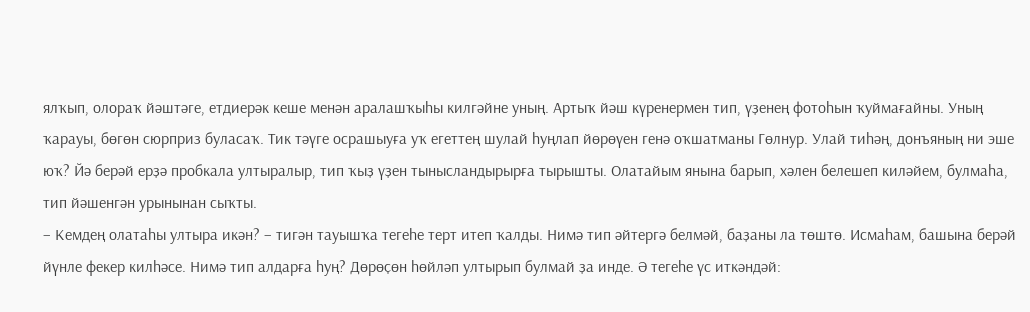ялҡып, олораҡ йәштәге, етдиерәк кеше менән аралашҡыһы килгәйне уның. Артыҡ йәш күренермен тип, үҙенең фотоһын ҡуймағайны. Уның ҡарауы, бөгөн сюрприз буласаҡ. Тик тәүге оcрашыуға уҡ егеттең шулай һуңлап йөрөүен генә оҡшатманы Гөлнур. Улай тиһәң, донъяның ни эше юҡ? Йә берәй ерҙә пробкала ултыралыр, тип ҡыҙ үҙен тынысландырырға тырышты. Олатайым янына барып, хәлен белешеп киләйем, булмаһа, тип йәшенгән урынынан сыҡты.
– Кемдең олатаһы ултыра икән? – тигән тауышҡа тегеһе терт итеп ҡалды. Нимә тип әйтергә белмәй, баҙаны ла төштө. Исмаһам, башына берәй йүнле фекер килһәсе. Нимә тип алдарға һуң? Дөрөҫөн һөйләп ултырып булмай ҙа инде. Ә тегеһе үс иткәндәй: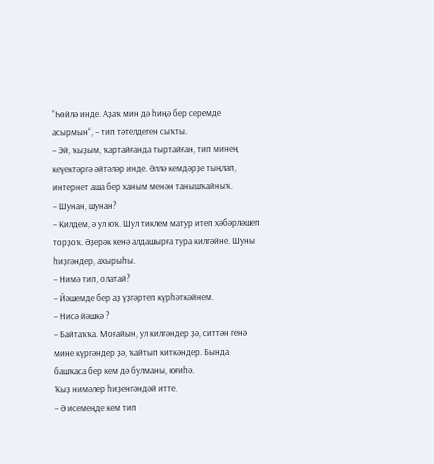“Һөйлә инде. Аҙаҡ мин дә һиңә бер серемде асырмын“, – тип тәтелдеген сыҡты.
– Эй, ҡыҙым, ҡартайғанда тыртайған, тип минең кеүектәргә әйтәләр инде. Әллә кемдәрҙе тыңлап, интернет аша бер ханым менән танышҡайныҡ.
– Шунан, шунан?
– Килдем, ә ул юҡ. Шул тиклем матур итеп хәбәрләшеп торҙоҡ. Әҙерәк кенә алдашырға тура килгәйне. Шуны һиҙгәндер, ахырыһы.
– Нимә тип, олатай?
– Йәшемде бер аҙ үҙгәртеп күрһәткәйнем.
– Нисә йәшкә ?
– Байтаҡҡа. Моғайын, ул килгәндер ҙә, ситтән генә мине күргәндер ҙә, ҡайтып киткәндер. Бында башҡаса бер кем дә булманы, юғиһә.
Ҡыҙ нимәлер һиҙенгәндәй итте.
– Ә исемеңде кем тип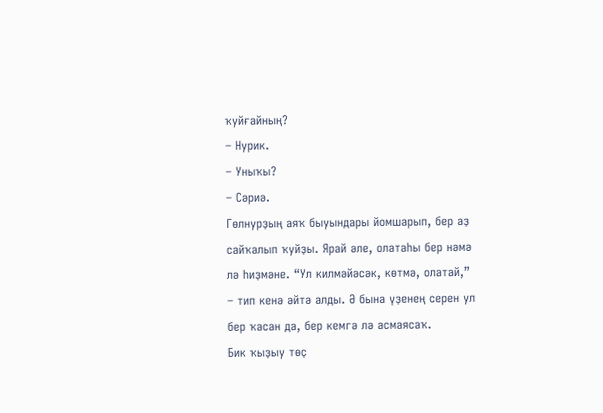ҡуйғайның?
– Нурик.
– Уныҡы?
– Сәриә.
Гөлнурҙың аяҡ быуындары йомшарып, бер аҙ сайҡалып ҡуйҙы. Ярай әле, олатаһы бер нәмә лә һиҙмәне. “Ул килмәйәсәк, көтмә, олатай,” – тип кенә әйтә алды. Ә бына үҙенең серен ул бер ҡасан да, бер кемгә лә асмаясаҡ.
Бик ҡыҙыу төҫ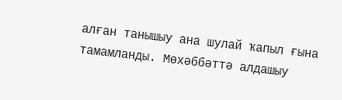алған танышыу ана шулай ҡапыл ғына тамамланды. Мөхәббәттә алдашыу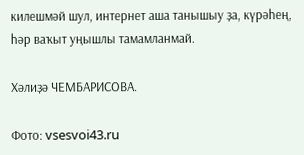килешмәй шул, интернет аша танышыу ҙа, күрәһең, һәр ваҡыт уңышлы тамамланмай.

Хәлиҙә ЧЕМБАРИСОВА.

Фото: vsesvoi43.ru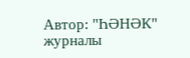Автор: "ҺӘНӘК" журналы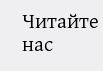Читайте нас